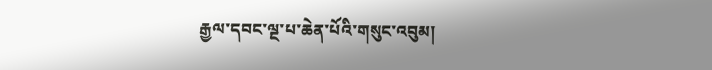རྒྱལ་དབང་ལྔ་པ་ཆེན་པོའི་གསུང་འབུམ།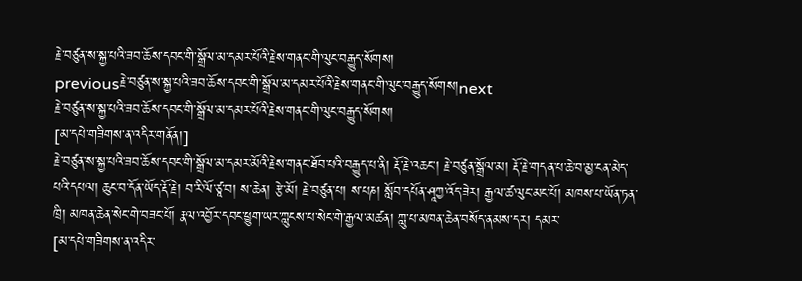རྗེ་བཙུན་ས་སྐྱ་པའི་ཟབ་ཆོས་དབང་གི་སྒྲོལ་མ་དམར་པོའི་རྗེས་གནང་གི་ལུང་བརྒྱུད་སོགས།
previousརྗེ་བཙུན་ས་སྐྱ་པའི་ཟབ་ཆོས་དབང་གི་སྒྲོལ་མ་དམར་པོའི་རྗེས་གནང་གི་ལུང་བརྒྱུད་སོགས།next
རྗེ་བཙུན་ས་སྐྱ་པའི་ཟབ་ཆོས་དབང་གི་སྒྲོལ་མ་དམར་པོའི་རྗེས་གནང་གི་ལུང་བརྒྱུད་སོགས།
[མ་དཔེ་གཟིགས་ན་འདིར་གནོན།]
རྗེ་བཙུན་ས་སྐྱ་པའི་ཟབ་ཆོས་དབང་གི་སྒྲོལ་མ་དམར་མོའི་རྗེས་གནང་ཐོབ་པའི་བརྒྱུད་པ་ནི། རྡོ་རྗེ་འཆང་། རྗེ་བཙུན་སྒྲོལ་མ། རྡོ་རྗེ་གདན་པ་ཆེ་བ་མྱ་ངན་མེད་པའི་དཔལ། ཆུང་བ་དོན་ཡོད་རྡོ་རྗེ། བ་རི་ལོ་ཙཱ་བ། ས་ཆེན། རྩེ་མོ། རྗེ་བཙུན་པ། ས་པཎ། སློབ་དཔོན་ཤཱཀྱ་འོད་ཟེར། རྒྱལ་ཚ་ལུང་མང་པོ། མཁས་པ་ཡོན་ཏན་ཁྲི། མཁན་ཆེན་སེང་གེ་བཟང་པོ། རྣལ་འབྱོར་དབང་ཕྱུག་ཡར་ཀླུངས་པ་སེང་གེ་རྒྱལ་མཚན། ཀླུ་པ་མཁན་ཆེན་བསོད་ནམས་དར། དམར་
[མ་དཔེ་གཟིགས་ན་འདིར་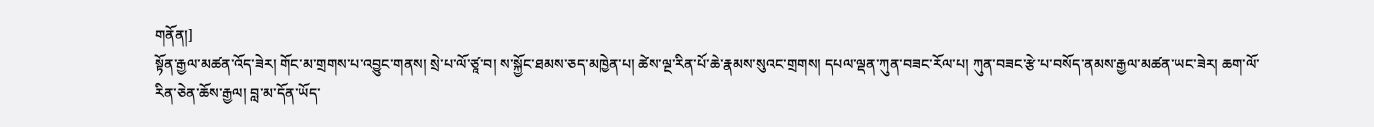གནོན།]
སྟོན་རྒྱལ་མཚན་འོད་ཟེར། གོང་མ་གྲགས་པ་འབྱུང་གནས། སྲེ་པ་ལོ་ཙཱ་བ། ས་སྐྱོང་ཐམས་ཅད་མཁྱེན་པ། ཚེས་ལྔ་རིན་པོ་ཆེ་རྣམས་སུའང་གྲགས། དཔལ་ལྡན་ཀུན་བཟང་རོལ་པ། ཀུན་བཟང་རྩེ་པ་བསོད་ནམས་རྒྱལ་མཚན་ཡང་ཟེར། ཆག་ལོ་རིན་ཅེན་ཆོས་རྒྱལ། བླ་མ་དོན་ཡོད་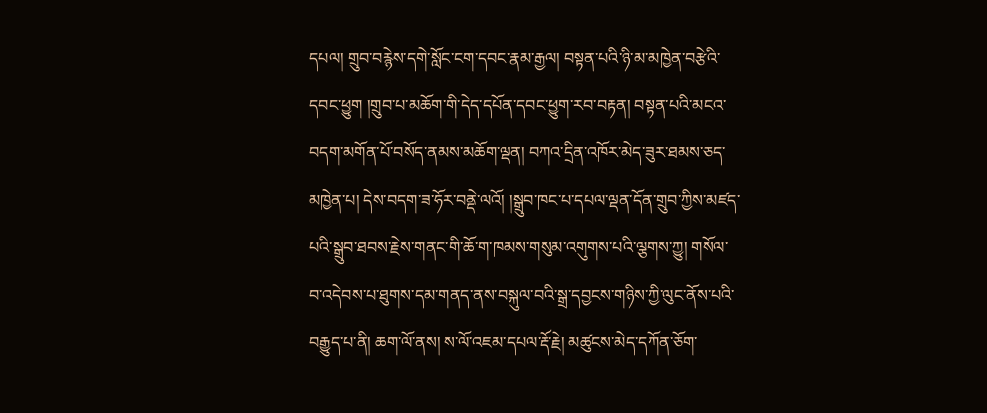དཔལ། གྲུབ་བརྙེས་དགེ་སློང་ངག་དབང་རྣམ་རྒྱལ། བསྟན་པའི་ཉི་མ་མཁྱེན་བརྩེའི་དབང་ཕྱུག །གྲུབ་པ་མཆོག་གི་དེད་དཔོན་དབང་ཕྱུག་རབ་བརྟན། བསྟན་པའི་མངའ་བདག་མགོན་པོ་བསོད་ནམས་མཆོག་ལྡན། བཀའ་དྲིན་འཁོར་མེད་ཟུར་ཐམས་ཅད་མཁྱེན་པ། དེས་བདག་ཟ་ཧོར་བནྡེ་ལའོ། །སྒྲུབ་ཁང་པ་དཔལ་ལྡན་དོན་གྲུབ་ཀྱིས་མཛད་པའི་སྒྲུབ་ཐབས་རྗེས་གནང་གི་ཆོ་ག་ཁམས་གསུམ་འགུགས་པའི་ལྕགས་ཀྱུ། གསོལ་བ་འདེབས་པ་ཐུགས་དམ་གནད་ནས་བསྐུལ་བའི་སྒྲ་དབྱངས་གཉིས་ཀྱི་ལུང་ནོས་པའི་བརྒྱུད་པ་ནི། ཆག་ལོ་ནས། ས་ལོ་འཇམ་དཔལ་རྡོ་རྗེ། མཚུངས་མེད་དཀོན་ཅོག་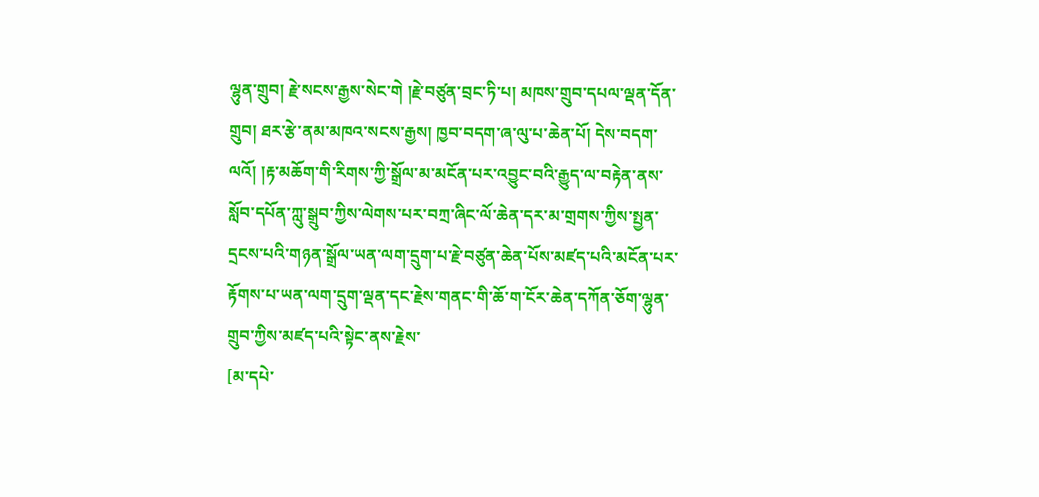ལྷུན་གྲུབ། རྗེ་སངས་རྒྱས་སེང་གེ །རྗེ་བཙུན་བྲང་ཏི་པ། མཁས་གྲུབ་དཔལ་ལྡན་དོན་གྲུབ། ཐར་རྩེ་ནམ་མཁའ་སངས་རྒྱས། ཁྱབ་བདག་ཞ་ལུ་པ་ཆེན་པོ། དེས་བདག་ལའོ། །རྟ་མཆོག་གི་རིགས་ཀྱི་སྒྲོལ་མ་མངོན་པར་འབྱུང་བའི་རྒྱུད་ལ་བརྟེན་ནས་སློབ་དཔོན་ཀླུ་སྒྲུབ་ཀྱིས་ལེགས་པར་བཀྲ་ཞིང་ལོ་ཆེན་དར་མ་གྲགས་ཀྱིས་སྤྱན་དྲངས་པའི་གཉན་སྒྲོལ་ཡན་ལག་དྲུག་པ་རྗེ་བཙུན་ཆེན་པོས་མཛད་པའི་མངོན་པར་རྟོགས་པ་ཡན་ལག་དྲུག་ལྡན་དང་རྗེས་གནང་གི་ཆོ་ག་ངོར་ཆེན་དཀོན་ཅོག་ལྷུན་གྲུབ་ཀྱིས་མཛད་པའི་སྟེང་ནས་རྗེས་
[མ་དཔེ་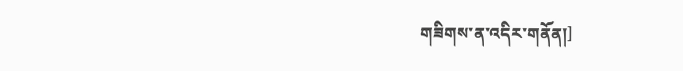གཟིགས་ན་འདིར་གནོན།]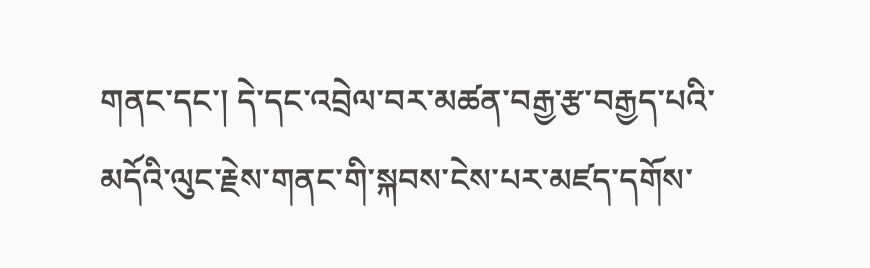གནང་དང་། དེ་དང་འབྲེལ་བར་མཚན་བརྒྱ་རྩ་བརྒྱད་པའི་མདོའི་ལུང་རྗེས་གནང་གི་སྐབས་ངེས་པར་མཛད་དགོས་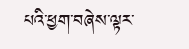པའི་ཕྱག་བཞེས་ལྟར་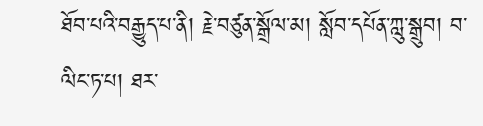ཐོབ་པའི་བརྒྱུད་པ་ནི། རྗེ་བཙུན་སྒྲོལ་མ། སློབ་དཔོན་ཀླུ་སྒྲུབ། བ་ལིང་ཏ་པ། ཐར་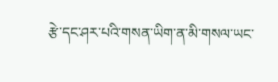རྩེ་དང་ཤར་པའི་གསན་ཡིག་ན་མི་གསལ་ཡང་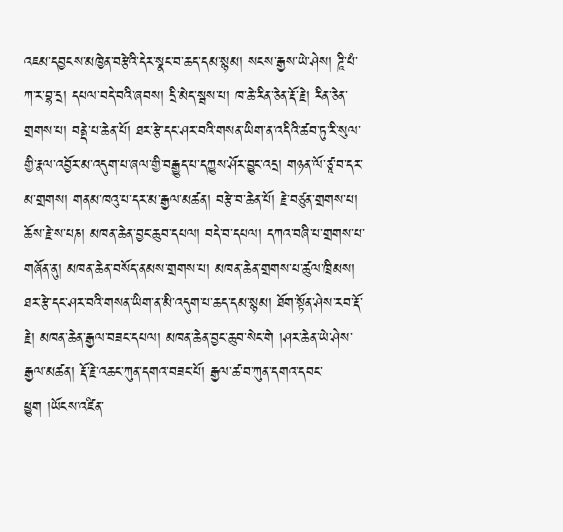འཇམ་དབྱངས་མཁྱེན་བརྩེའི་དེར་སྣང་བ་ཆད་དམ་སྙམ། སངས་རྒྱས་ཡེ་ཤེས། ཌཱི་པཾ་ཀ་ར་བྷ་དྲ། དཔལ་བདེ་བའི་ཞབས། དྲི་མེད་སྦས་པ། ཁ་ཆེ་རིན་ཅེན་རྡོ་རྗེ། རིན་ཅེན་གྲགས་པ། བནྡེ་པ་ཆེན་པོ། ཐར་རྩེ་དང་ཤར་བའི་གསན་ཡིག་ན་འདིའི་ཚབ་ཏུ་རི་སུལ་གྱི་རྣལ་འབྱོར་མ་འདུག་པ་ཞལ་གྱི་བརྒྱུད་པ་དཀྱུས་ཤོར་བྱུང་འདྲ། གཉན་ལོ་ཙཱ་བ་དར་མ་གྲགས། གནམ་ཁའུ་པ་དར་མ་རྒྱལ་མཚན། བརྩེ་བ་ཆེན་པོ། རྗེ་བཙུན་གྲགས་པ། ཆོས་རྗེ་ས་པཎ། མཁན་ཆེན་བྱང་ཆུབ་དཔལ། བདེ་བ་དཔལ། དཀའ་བཞི་པ་གྲགས་པ་གཞོན་ནུ། མཁན་ཆེན་བསོད་ནམས་གྲགས་པ། མཁན་ཆེན་གྲགས་པ་ཚུལ་ཁྲིམས། ཐར་རྩེ་དང་ཤར་བའི་གསན་ཡིག་ན་མི་འདུག་པ་ཆད་དམ་སྙམ། ཐོག་སྟོན་ཤེས་རབ་རྡོ་རྗེ། མཁན་ཆེན་རྒྱལ་བཟང་དཔལ། མཁན་ཆེན་བྱང་ཆུབ་སེང་གེ །ཤར་ཆེན་ཡེ་ཤེས་རྒྱལ་མཚན། རྡོ་རྗེ་འཆང་ཀུན་དགའ་བཟང་པོ། རྒྱལ་ཚ་བ་ཀུན་དགའ་དབང་ཕྱུག །ཡོངས་འཛིན་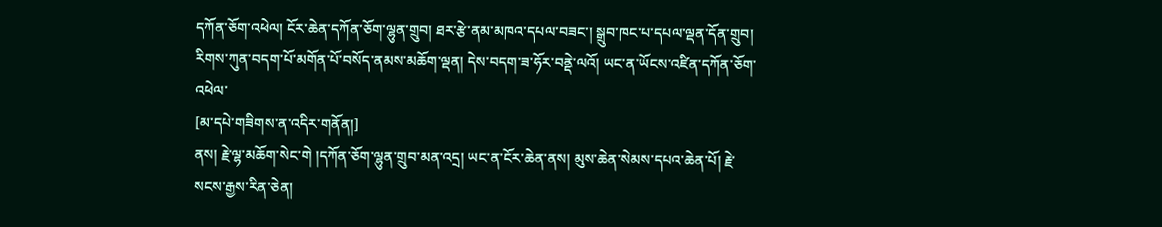དཀོན་ཅོག་འཕེལ། ངོར་ཆེན་དཀོན་ཅོག་ལྷུན་གྲུབ། ཐར་རྩེ་ནམ་མཁའ་དཔལ་བཟང་། སྒྲུབ་ཁང་པ་དཔལ་ལྡན་དོན་གྲུབ། རིགས་ཀུན་བདག་པོ་མགོན་པོ་བསོད་ནམས་མཆོག་ལྡན། དེས་བདག་ཟ་ཧོར་བནྡེ་ལའོ། ཡང་ན་ཡོངས་འཛིན་དཀོན་ཅོག་འཕེལ་
[མ་དཔེ་གཟིགས་ན་འདིར་གནོན།]
ནས། རྗེ་ལྷ་མཆོག་སེང་གེ །དཀོན་ཅོག་ལྷུན་གྲུབ་མན་འདྲ། ཡང་ན་ངོར་ཆེན་ནས། མུས་ཆེན་སེམས་དཔའ་ཆེན་པོ། རྗེ་སངས་རྒྱས་རིན་ཅེན།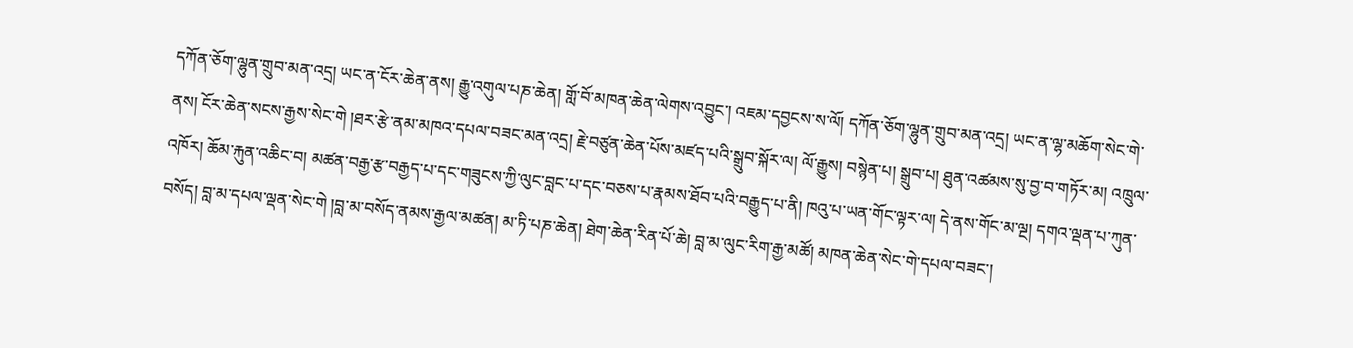དཀོན་ཅོག་ལྷུན་གྲུབ་མན་འདྲ། ཡང་ན་ངོར་ཆེན་ནས། རྒྱུ་འགུལ་པཎ་ཆེན། གློ་བོ་མཁན་ཆེན་ལེགས་འབྱུང་། འཇམ་དབྱངས་ས་ལོ། དཀོན་ཅོག་ལྷུན་གྲུབ་མན་འདྲ། ཡང་ན་ལྷ་མཆོག་སེང་གེ་ནས། ངོར་ཆེན་སངས་རྒྱས་སེང་གེ །ཐར་རྩེ་ནམ་མཁའ་དཔལ་བཟང་མན་འདྲ། རྗེ་བཙུན་ཆེན་པོས་མཛད་པའི་སྒྲུབ་སྐོར་ལ། ལོ་རྒྱུས། བསྙེན་པ། སྒྲུབ་པ། ཐུན་འཚམས་སུ་བྱ་བ་གཏོར་མ། འཁྲུལ་འཁོར། ཆོམ་རྐུན་འཆིང་བ། མཚན་བརྒྱ་རྩ་བརྒྱད་པ་དང་གཟུངས་ཀྱི་ལུང་བླང་པ་དང་བཅས་པ་རྣམས་ཐོབ་པའི་བརྒྱུད་པ་ནི། ཁའུ་པ་ཡན་གོང་ལྟར་ལ། དེ་ནས་གོང་མ་ལྔ། དགའ་ལྡན་པ་ཀུན་བསོད། བླ་མ་དཔལ་ལྡན་སེང་གེ །བླ་མ་བསོད་ནམས་རྒྱལ་མཚན། མ་ཏི་པཎ་ཆེན། ཐེག་ཆེན་རིན་པོ་ཆེ། བླ་མ་ལུང་རིག་རྒྱ་མཚོ། མཁན་ཆེན་སེང་གེ་དཔལ་བཟང་།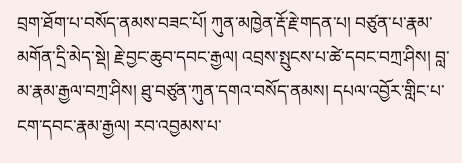བྲག་ཐོག་པ་བསོད་ནམས་བཟང་པོ། ཀུན་མཁྱེན་རྡོ་རྗེ་གདན་པ། བཙུན་པ་རྣམ་མགོན་དྲི་མེད་སྡེ། རྗེ་བྱང་ཆུབ་དབང་རྒྱལ། འབྲས་སྤུངས་པ་ཚེ་དབང་བཀྲ་ཤིས། བླ་མ་རྣམ་རྒྱལ་བཀྲ་ཤིས། ཐུ་བཙུན་ཀུན་དགའ་བསོད་ནམས། དཔལ་འབྱོར་གླིང་པ་ངག་དབང་རྣམ་རྒྱལ། རབ་འབྱམས་པ་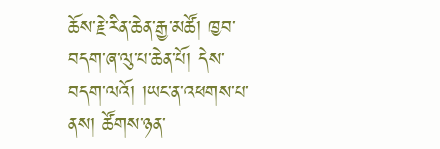ཆོས་རྗེ་རིན་ཆེན་རྒྱ་མཚོ། ཁྱབ་བདག་ཞ་ལུ་པ་ཆེན་པོ། དེས་བདག་ལའོ། །ཡང་ན་འཕགས་པ་ནས། ཚོགས་ཉན་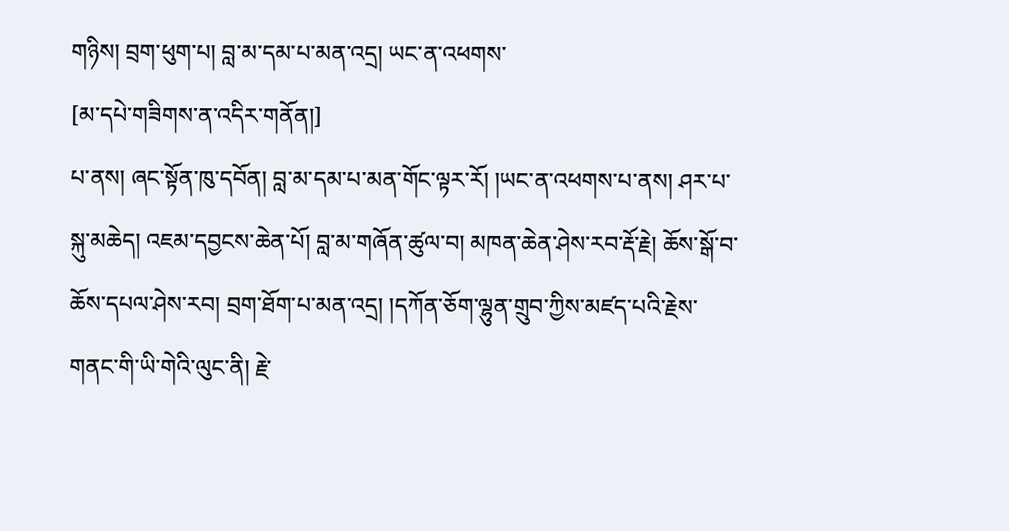གཉིས། བྲག་ཕུག་པ། བླ་མ་དམ་པ་མན་འདྲ། ཡང་ན་འཕགས་
[མ་དཔེ་གཟིགས་ན་འདིར་གནོན།]
པ་ནས། ཞང་སྟོན་ཁུ་དབོན། བླ་མ་དམ་པ་མན་གོང་ལྟར་རོ། །ཡང་ན་འཕགས་པ་ནས། ཤར་པ་སྐུ་མཆེད། འཇམ་དབྱངས་ཆེན་པོ། བླ་མ་གཞོན་ཚུལ་བ། མཁན་ཆེན་ཤེས་རབ་རྡོ་རྗེ། ཆོས་སྒོ་བ་ཆོས་དཔལ་ཤེས་རབ། བྲག་ཐོག་པ་མན་འདྲ། །དཀོན་ཅོག་ལྷུན་གྲུབ་ཀྱིས་མཛད་པའི་རྗེས་གནང་གི་ཡི་གེའི་ལུང་ནི། རྗེ་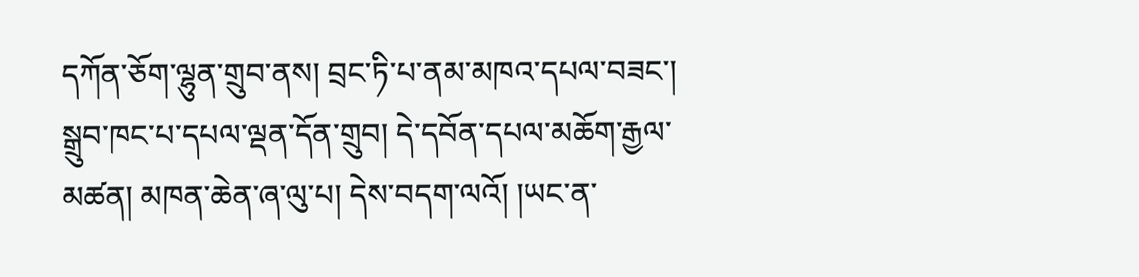དཀོན་ཅོག་ལྷུན་གྲུབ་ནས། བྲང་ཏི་པ་ནམ་མཁའ་དཔལ་བཟང་། སྒྲུབ་ཁང་པ་དཔལ་ལྡན་དོན་གྲུབ། དེ་དབོན་དཔལ་མཆོག་རྒྱལ་མཚན། མཁན་ཆེན་ཞ་ལུ་པ། དེས་བདག་ལའོ། །ཡང་ན་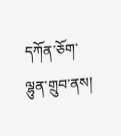དཀོན་ཅོག་ལྷུན་གྲུབ་ནས།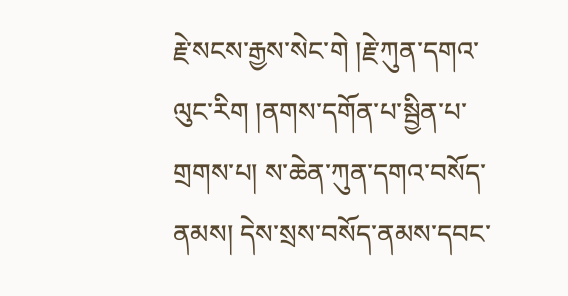རྗེ་སངས་རྒྱས་སེང་གེ །རྗེ་ཀུན་དགའ་ལུང་རིག །ནགས་དགོན་པ་སྦྱིན་པ་གྲགས་པ། ས་ཆེན་ཀུན་དགའ་བསོད་ནམས། དེས་སྲས་བསོད་ནམས་དབང་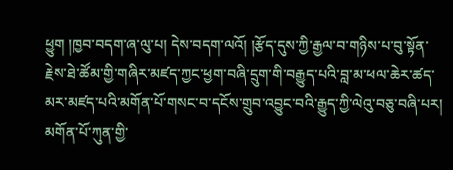ཕྱུག །ཁྱབ་བདག་ཞ་ལུ་པ། དེས་བདག་ལའོ། །རྩོད་དུས་ཀྱི་རྒྱལ་བ་གཉིས་པ་བུ་སྟོན་རྗེས་ཐེ་ཚོམ་གྱི་གཞིར་མཛད་ཀྱང་ཕྱག་བཞི་དྲུག་གི་བརྒྱུད་པའི་བླ་མ་ཕལ་ཆེར་ཚད་མར་མཛད་པའི་མགོན་པོ་གསང་བ་དངོས་གྲུབ་འབྱུང་བའི་རྒྱུད་ཀྱི་ལེའུ་བཅུ་བཞི་པར། མགོན་པོ་ཀུན་གྱི་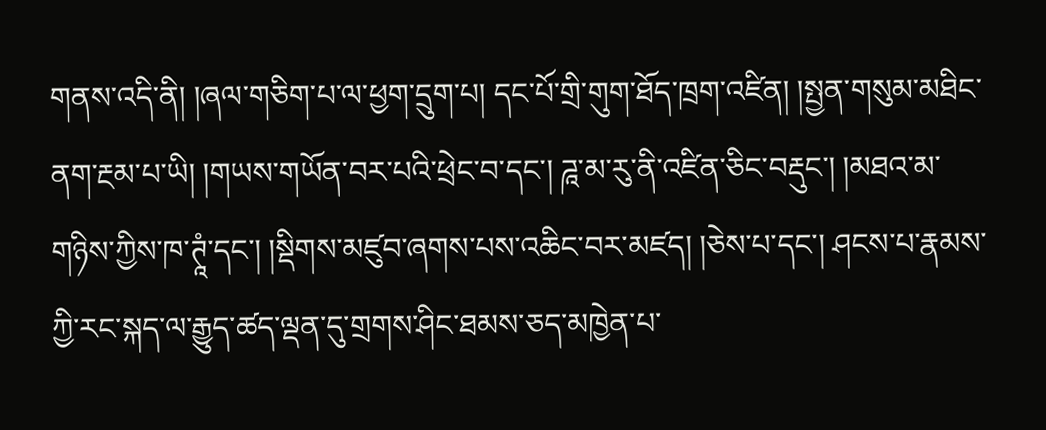གནས་འདི་ནི། །ཞལ་གཅིག་པ་ལ་ཕྱག་དྲུག་པ། དང་པོ་གྲི་གུག་ཐོད་ཁྲག་འཛིན། །སྤྱན་གསུམ་མཐིང་ནག་རྔམ་པ་ཡི། །གཡས་གཡོན་བར་པའི་ཕྲེང་བ་དང་། ཌཱ་མ་རུ་ནི་འཛིན་ཅིང་བརྡུང་། །མཐའ་མ་གཉིས་ཀྱིས་ཁ་ཊཱཾ་དང་། །སྡིགས་མཛུབ་ཞགས་པས་འཆིང་བར་མཛད། །ཅེས་པ་དང་། ཤངས་པ་རྣམས་ཀྱི་རང་སྐད་ལ་རྒྱུད་ཚད་ལྡན་དུ་གྲགས་ཤིང་ཐམས་ཅད་མཁྱེན་པ་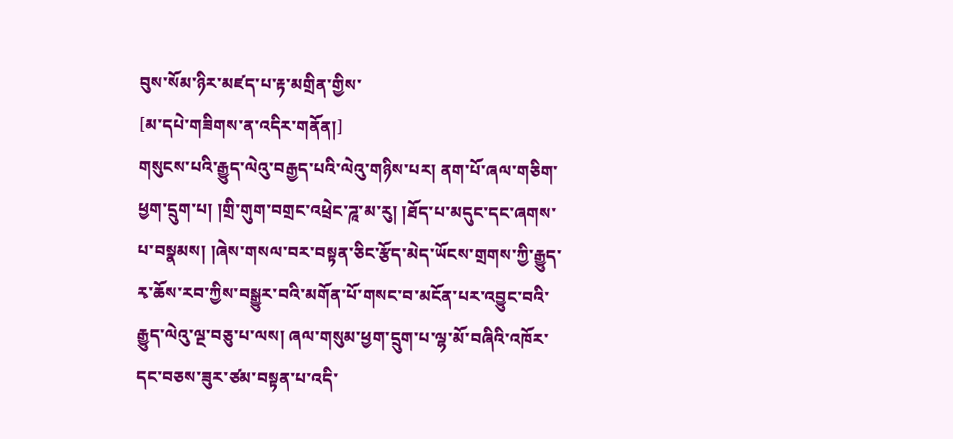བུས་སོམ་ཉིར་མཛད་པ་རྟ་མགྲིན་གྱིས་
[མ་དཔེ་གཟིགས་ན་འདིར་གནོན།]
གསུངས་པའི་རྒྱུད་ལེའུ་བརྒྱད་པའི་ལེའུ་གཉིས་པར། ནག་པོ་ཞལ་གཅིག་ཕྱག་དྲུག་པ། །གྲི་གུག་བགྲང་འཕྲེང་ཌཱ་མ་རུ། །ཐོད་པ་མདུང་དང་ཞགས་པ་བསྣམས། །ཞེས་གསལ་བར་བསྟན་ཅིང་རྩོད་མེད་ཡོངས་གྲགས་ཀྱི་རྒྱུད་རྭ་ཆོས་རབ་ཀྱིས་བསྒྱུར་བའི་མགོན་པོ་གསང་བ་མངོན་པར་འབྱུང་བའི་རྒྱུད་ལེའུ་ལྔ་བཅུ་པ་ལས། ཞལ་གསུམ་ཕྱག་དྲུག་པ་ལྷ་མོ་བཞིའི་འཁོར་དང་བཅས་ཟུར་ཙམ་བསྟན་པ་འདི་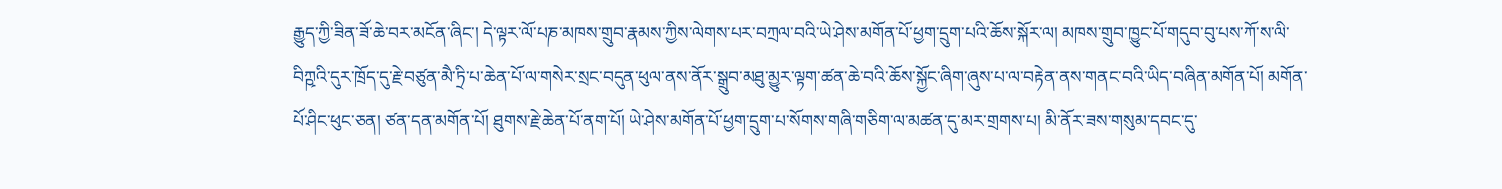རྒྱུད་ཀྱི་ཟིན་ཟོ་ཆེ་བར་མངོན་ཞིང་། དེ་ལྟར་ལོ་པཎ་མཁས་གྲུབ་རྣམས་ཀྱིས་ལེགས་པར་བཀྲལ་བའི་ཡེ་ཤེས་མགོན་པོ་ཕྱག་དྲུག་པའི་ཆོས་སྐོར་ལ། མཁས་གྲུབ་ཁྱུང་པོ་གདུབ་བུ་པས་ཀོ་ས་ལི་བིཀྵའི་དུར་ཁྲོད་དུ་རྗེ་བཙུན་མཻ་ཏྲི་པ་ཆེན་པོ་ལ་གསེར་སྲང་བདུན་ཕུལ་ནས་ནོར་སྒྲུབ་མཐུ་མྱུར་ལྟག་ཚན་ཆེ་བའི་ཆོས་སྐྱོང་ཞིག་ཞུས་པ་ལ་བརྟེན་ནས་གནང་བའི་ཡིད་བཞིན་མགོན་པོ། མགོན་པོ་ཤིང་ཕུང་ཅན། ཙན་དན་མགོན་པོ། ཐུགས་རྗེ་ཆེན་པོ་ནག་པོ། ཡེ་ཤེས་མགོན་པོ་ཕྱག་དྲུག་པ་སོགས་གཞི་གཅིག་ལ་མཚན་དུ་མར་གྲགས་པ། མི་ནོར་ཟས་གསུམ་དབང་དུ་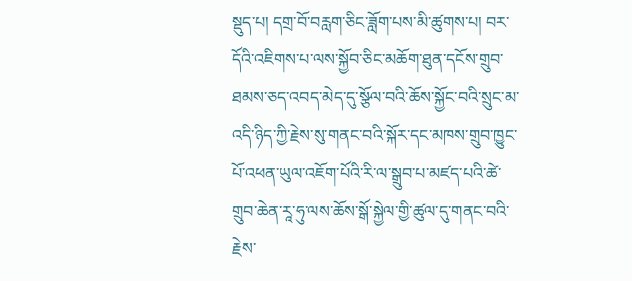སྡུད་པ། དགྲ་བོ་བརླག་ཅིང་ཟློག་པས་མི་ཚུགས་པ། བར་དོའི་འཇིགས་པ་ལས་སྐྱོབ་ཅིང་མཆོག་ཐུན་དངོས་གྲུབ་ཐམས་ཅད་འབད་མེད་དུ་སྩོལ་བའི་ཆོས་སྐྱོང་བའི་སྲུང་མ་འདི་ཉིད་ཀྱི་རྗེས་སུ་གནང་བའི་སྐོར་དང་མཁས་གྲུབ་ཁྱུང་པོ་འཕན་ཡུལ་འཇོག་པོའི་རི་ལ་སྒྲུབ་པ་མཛད་པའི་ཚེ་གྲུབ་ཆེན་རཱ་ཧུ་ལས་ཆོས་སྒོ་སྐྱེལ་གྱི་ཚུལ་དུ་གནང་བའི་རྗེས་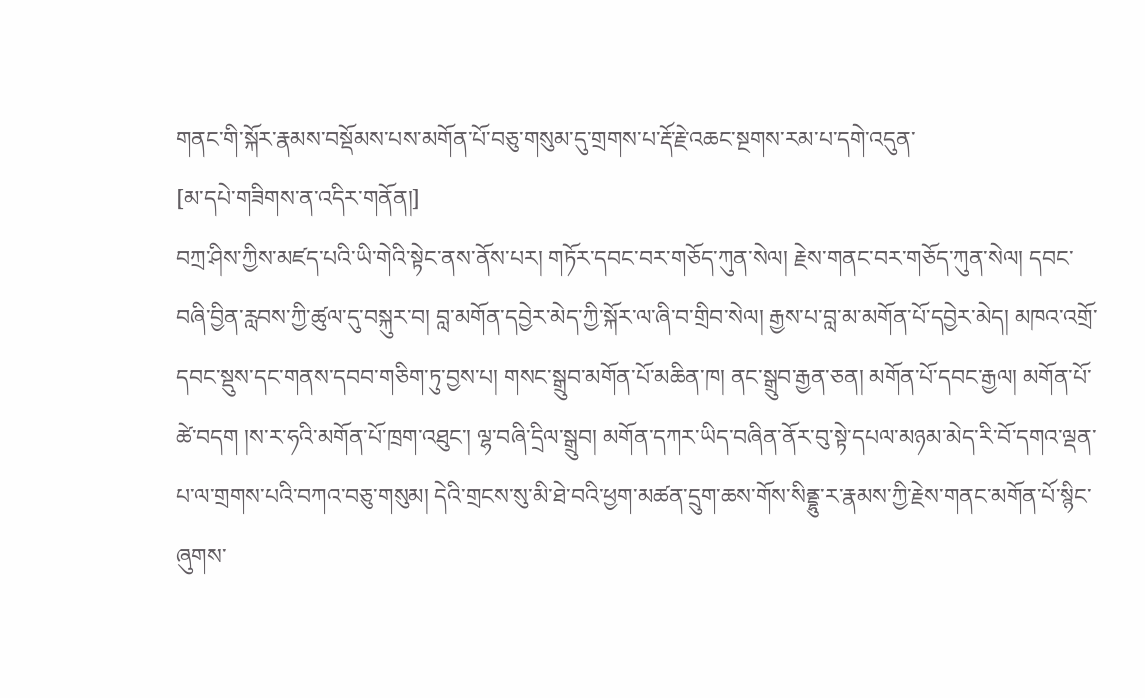གནང་གི་སྐོར་རྣམས་བསྡོམས་པས་མགོན་པོ་བཅུ་གསུམ་དུ་གྲགས་པ་རྡོ་རྗེ་འཆང་སྔགས་རམ་པ་དགེ་འདུན་
[མ་དཔེ་གཟིགས་ན་འདིར་གནོན།]
བཀྲ་ཤིས་ཀྱིས་མཛད་པའི་ཡི་གེའི་སྟེང་ནས་ནོས་པར། གཏོར་དབང་བར་གཅོད་ཀུན་སེལ། རྗེས་གནང་བར་གཅོད་ཀུན་སེལ། དབང་བཞི་བྱིན་རླབས་ཀྱི་ཚུལ་དུ་བསྐུར་བ། བླ་མགོན་དབྱེར་མེད་ཀྱི་སྐོར་ལ་ཞི་བ་གྲིབ་སེལ། རྒྱས་པ་བླ་མ་མགོན་པོ་དབྱེར་མེད། མཁའ་འགྲོ་དབང་སྡུས་དང་གནས་དབབ་གཅིག་ཏུ་བྱས་པ། གསང་སྒྲུབ་མགོན་པོ་མཆིན་ཁ། ནང་སྒྲུབ་རྒྱན་ཅན། མགོན་པོ་དབང་རྒྱལ། མགོན་པོ་ཚེ་བདག །ས་ར་ཧའི་མགོན་པོ་ཁྲག་འཐུང་། ལྷ་བཞི་དྲིལ་སྒྲུབ། མགོན་དཀར་ཡིད་བཞིན་ནོར་བུ་སྟེ་དཔལ་མཉམ་མེད་རི་བོ་དགའ་ལྡན་པ་ལ་གྲགས་པའི་བཀའ་བཅུ་གསུམ། དེའི་གྲངས་སུ་མི་ཐེ་བའི་ཕྱག་མཚན་དྲུག་ཆས་གོས་སིནྡྷུ་ར་རྣམས་ཀྱི་རྗེས་གནང་མགོན་པོ་སྙིང་ཞུགས་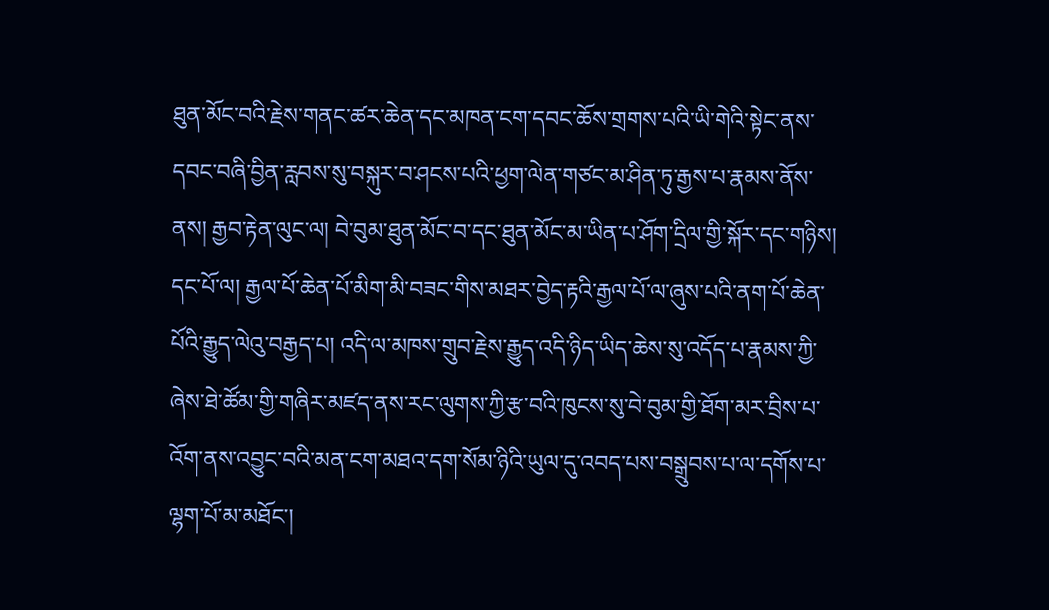ཐུན་མོང་བའི་རྗེས་གནང་ཚར་ཆེན་དང་མཁན་ངག་དབང་ཆོས་གྲགས་པའི་ཡི་གེའི་སྟེང་ནས་དབང་བཞི་བྱིན་རླབས་སུ་བསྐུར་བ་ཤངས་པའི་ཕྱག་ལེན་གཙང་མ་ཤིན་ཏུ་རྒྱས་པ་རྣམས་ནོས་ནས། རྒྱབ་རྟེན་ལུང་ལ། བེ་བུམ་ཐུན་མོང་བ་དང་ཐུན་མོང་མ་ཡིན་པ་ཤོག་དྲིལ་གྱི་སྐོར་དང་གཉིས། དང་པོ་ལ། རྒྱལ་པོ་ཆེན་པོ་མིག་མི་བཟང་གིས་མཐར་བྱེད་རྟའི་རྒྱལ་པོ་ལ་ཞུས་པའི་ནག་པོ་ཆེན་པོའི་རྒྱུད་ལེའུ་བརྒྱད་པ། འདི་ལ་མཁས་གྲུབ་རྗེས་རྒྱུད་འདི་ཉིད་ཡིད་ཆེས་སུ་འདོད་པ་རྣམས་ཀྱི་ཞེས་ཐེ་ཚོམ་གྱི་གཞིར་མཛད་ནས་རང་ལུགས་ཀྱི་རྩ་བའི་ཁུངས་སུ་བེ་བུམ་གྱི་ཐོག་མར་བྲིས་པ་འོག་ནས་འབྱུང་བའི་མན་ངག་མཐའ་དག་སོམ་ཉིའི་ཡུལ་དུ་འབད་པས་བསྒྲུབས་པ་ལ་དགོས་པ་ལྷག་པོ་མ་མཐོང་།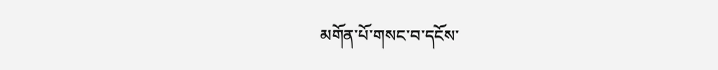མགོན་པོ་གསང་བ་དངོས་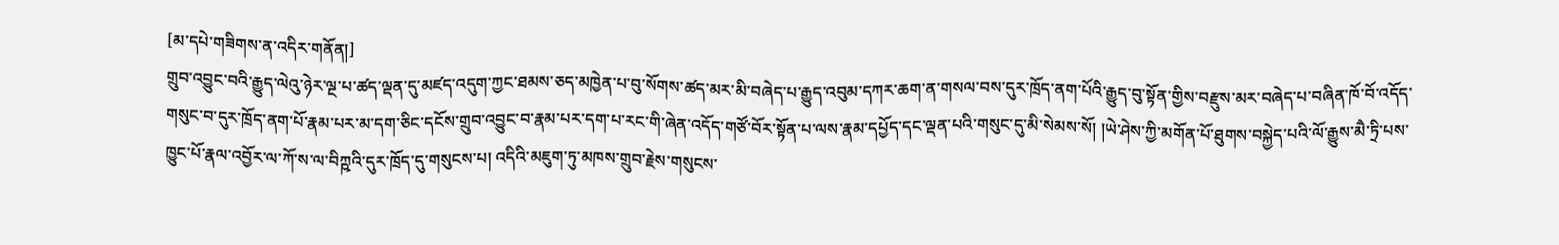[མ་དཔེ་གཟིགས་ན་འདིར་གནོན།]
གྲུབ་འབྱུང་བའི་རྒྱུད་ལེའུ་ཉེར་ལྔ་པ་ཚད་ལྡན་དུ་མཛད་འདུག་ཀྱང་ཐམས་ཅད་མཁྱེན་པ་བུ་སོགས་ཚད་མར་མི་བཞེད་པ་རྒྱུད་འབུམ་དཀར་ཆག་ན་གསལ་བས་དུར་ཁྲོད་ནག་པོའི་རྒྱུད་བུ་སྟོན་གྱིས་བརྫུས་མར་བཞེད་པ་བཞིན་ཁོ་བོ་འདོད་གསུང་བ་དུར་ཁྲོད་ནག་པོ་རྣམ་པར་མ་དག་ཅིང་དངོས་གྲུབ་འབྱུང་བ་རྣམ་པར་དག་པ་རང་གི་ཞེན་འདོད་གཙོ་བོར་སྟོན་པ་ལས་རྣམ་དཔྱོད་དང་ལྡན་པའི་གསུང་དུ་མི་སེམས་སོ། །ཡེ་ཤེས་ཀྱི་མགོན་པོ་ཐུགས་བསྐྱེད་པའི་ལོ་རྒྱུས་མཻ་ཏྲི་པས་ཁྱུང་པོ་རྣལ་འབྱོར་ལ་ཀོ་ས་ལ་བིཀྵའི་དུར་ཁྲོད་དུ་གསུངས་པ། འདིའི་མཇུག་ཏུ་མཁས་གྲུབ་རྗེས་གསུངས་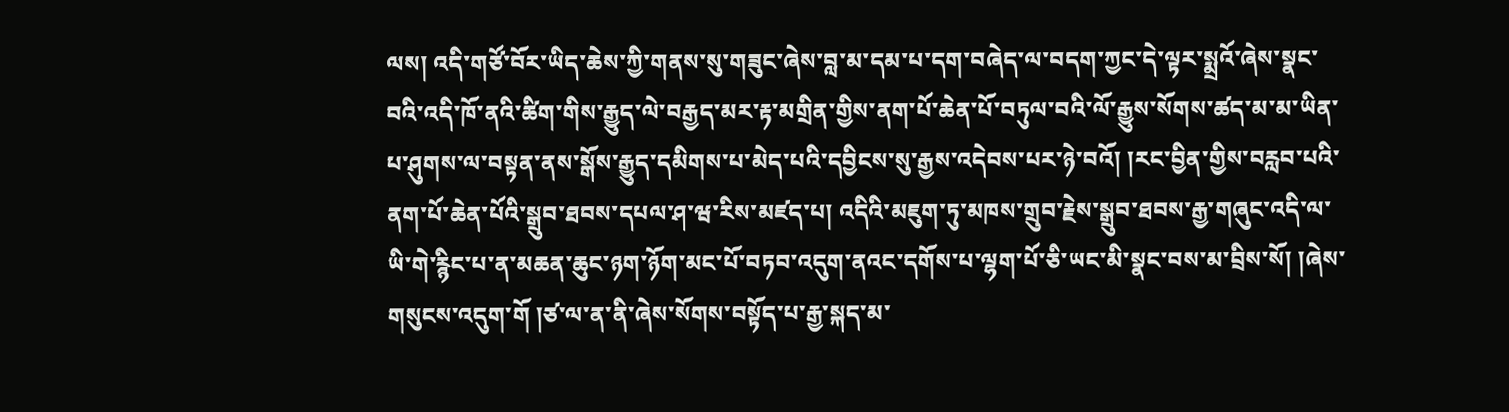ལས། འདི་གཙོ་བོར་ཡིད་ཆེས་ཀྱི་གནས་སུ་གཟུང་ཞེས་བླ་མ་དམ་པ་དག་བཞེད་ལ་བདག་ཀྱང་དེ་ལྟར་སྨྲའོ་ཞེས་སྣང་བའི་འདི་ཁོ་ནའི་ཚིག་གིས་རྒྱུད་ལེ་བརྒྱད་མར་རྟ་མགྲིན་གྱིས་ནག་པོ་ཆེན་པོ་བཏུལ་བའི་ལོ་རྒྱུས་སོགས་ཚད་མ་མ་ཡིན་པ་ཤུགས་ལ་བསྟན་ནས་སྒོས་རྒྱུད་དམིགས་པ་མེད་པའི་དབྱིངས་སུ་རྒྱས་འདེབས་པར་ཉེ་བའོ། །རང་བྱིན་གྱིས་བརླབ་པའི་ནག་པོ་ཆེན་པོའི་སྒྲུབ་ཐབས་དཔལ་ཤ་ཝ་རིས་མཛད་པ། འདིའི་མཇུག་ཏུ་མཁས་གྲུབ་རྗེས་སྒྲུབ་ཐབས་རྒྱ་གཞུང་འདི་ལ་ཡི་གེ་རྙིང་པ་ན་མཆན་ཆུང་ཉག་ཉོག་མང་པོ་བཏབ་འདུག་ནའང་དགོས་པ་ལྷག་པོ་ཅི་ཡང་མི་སྣང་བས་མ་བྲིས་སོ། །ཞེས་གསུངས་འདུག་གོ །ཙ་ལ་ན་ནི་ཞེས་སོགས་བསྟོད་པ་རྒྱ་སྐད་མ་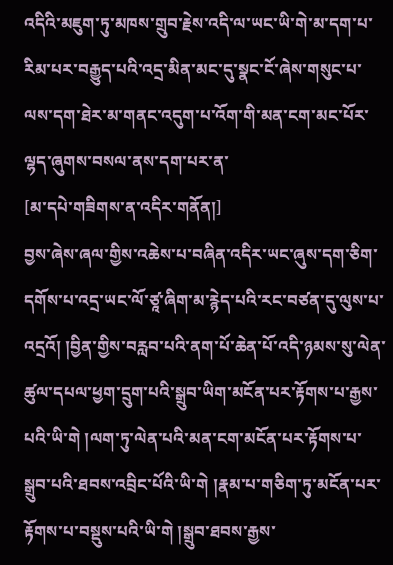འདིའི་མཇུག་ཏུ་མཁས་གྲུབ་རྗེས་འདི་ལ་ཡང་ཡི་གེ་མ་དག་པ་རིམ་པར་བརྒྱུད་པའི་འདྲ་མིན་མང་དུ་སྣང་ངོ་ཞེས་གསུང་པ་ལས་དག་ཐེར་མ་གནང་འདུག་པ་འོག་གི་མན་ངག་མང་པོར་ལྷད་ཞུགས་བསལ་ནས་དག་པར་ན་
[མ་དཔེ་གཟིགས་ན་འདིར་གནོན།]
བྱས་ཞེས་ཞལ་གྱིས་འཆེས་པ་བཞིན་འདིར་ཡང་ཞུས་དག་ཅིག་དགོས་པ་འདྲ་ཡང་ལོ་ཙཱ་ཞིག་མ་རྙེད་པའི་རང་བཙན་དུ་ལུས་པ་འདྲའོ། །བྱིན་གྱིས་བརླབ་པའི་ནག་པོ་ཆེན་པོ་འདི་ཉམས་སུ་ལེན་ཚུལ་དཔལ་ཕྱག་དྲུག་པའི་སྒྲུབ་ཡིག་མངོན་པར་རྟོགས་པ་རྒྱས་པའི་ཡི་གེ །ལག་ཏུ་ལེན་པའི་མན་ངག་མངོན་པར་རྟོགས་པ་སྒྲུབ་པའི་ཐབས་འབྲིང་པོའི་ཡི་གེ །རྣམ་པ་གཅིག་ཏུ་མངོན་པར་རྟོགས་པ་བསྡུས་པའི་ཡི་གེ །སྒྲུབ་ཐབས་རྒྱས་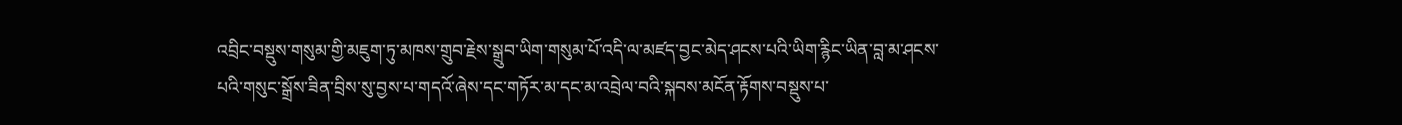འབྲིང་བསྡུས་གསུམ་གྱི་མཇུག་ཏུ་མཁས་གྲུབ་རྗེས་སྒྲུབ་ཡིག་གསུམ་པོ་འདི་ལ་མཛད་བྱང་མེད་ཤངས་པའི་ཡིག་རྙིང་ཡིན་བླ་མ་ཤངས་པའི་གསུང་སྒྲོས་ཟིན་བྲིས་སུ་བྱས་པ་གདའོ་ཞེས་དང་གཏོར་མ་དང་མ་འབྲེལ་བའི་སྐབས་མངོན་རྟོགས་བསྡུས་པ་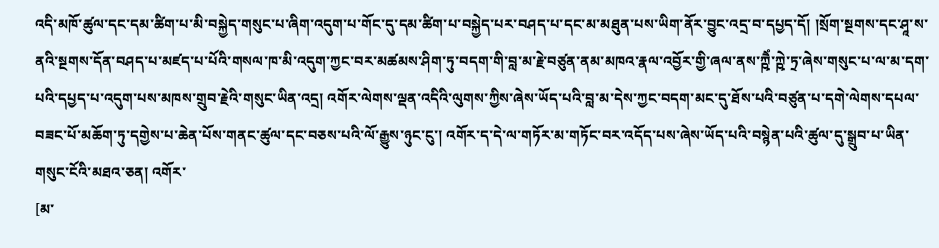འདི་མཁོ་ཚུལ་དང་དམ་ཚིག་པ་མི་བསྐྱེད་གསུང་པ་ཞིག་འདུག་པ་གོང་དུ་དམ་ཚིག་པ་བསྐྱེད་པར་བཤད་པ་དང་མ་མཐུན་པས་ཡིག་ནོར་བྱུང་འདྲ་བ་དཔྱད་དོ། །སྲོག་སྔགས་དང་ཤཱ་ས་ནའི་སྔགས་དོན་བཤད་པ་མཛད་པ་པོའི་གསལ་ཁ་མི་འདུག་ཀྱང་བར་མཚམས་ཤིག་ཏུ་བདག་གི་བླ་མ་རྗེ་བཙུན་ནམ་མཁའ་རྣལ་འབྱོར་གྱི་ཞལ་ནས་ཀྵཻཾ་ཀྵེ་ཏྲ་ཞེས་གསུང་པ་ལ་མ་དག་པའི་དཔྱད་པ་འདུག་པས་མཁས་གྲུབ་རྗེའི་གསུང་ཡིན་འདྲ། འགོར་ལེགས་ལྡན་འདིའི་ལུགས་ཀྱིས་ཞེས་ཡོད་པའི་བླ་མ་དེས་ཀྱང་བདག་མང་དུ་ཐོས་པའི་བཙུན་པ་དགེ་ལེགས་དཔལ་བཟང་པོ་མཆོག་ཏུ་དགྱེས་པ་ཆེན་པོས་གནང་ཚུལ་དང་བཅས་པའི་ལོ་རྒྱུས་ཉུང་ངུ་། འགོར་ད་དེ་ལ་གཏོར་མ་གཏོང་བར་འདོད་པས་ཞེས་ཡོད་པའི་བསྙེན་པའི་ཚུལ་དུ་སྒྲུབ་པ་ཡིན་གསུང་ངོའི་མཐའ་ཅན། འགོར་
[མ་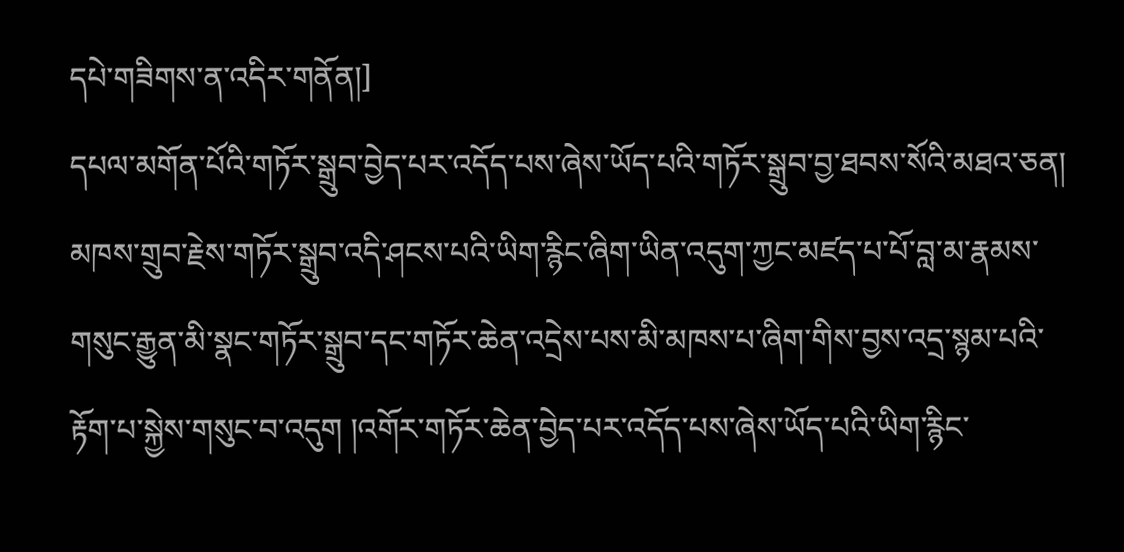དཔེ་གཟིགས་ན་འདིར་གནོན།]
དཔལ་མགོན་པོའི་གཏོར་སྒྲུབ་བྱེད་པར་འདོད་པས་ཞེས་ཡོད་པའི་གཏོར་སྒྲུབ་བྱ་ཐབས་སོའི་མཐའ་ཅན། མཁས་གྲུབ་རྗེས་གཏོར་སྒྲུབ་འདི་ཤངས་པའི་ཡིག་རྙིང་ཞིག་ཡིན་འདུག་ཀྱང་མཛད་པ་པོ་བླ་མ་རྣམས་གསུང་རྒྱུན་མི་སྣང་གཏོར་སྒྲུབ་དང་གཏོར་ཆེན་འདྲེས་པས་མི་མཁས་པ་ཞིག་གིས་བྱས་འདྲ་སྙམ་པའི་རྟོག་པ་སྐྱེས་གསུང་བ་འདུག །འགོར་གཏོར་ཆེན་བྱེད་པར་འདོད་པས་ཞེས་ཡོད་པའི་ཡིག་རྙིང་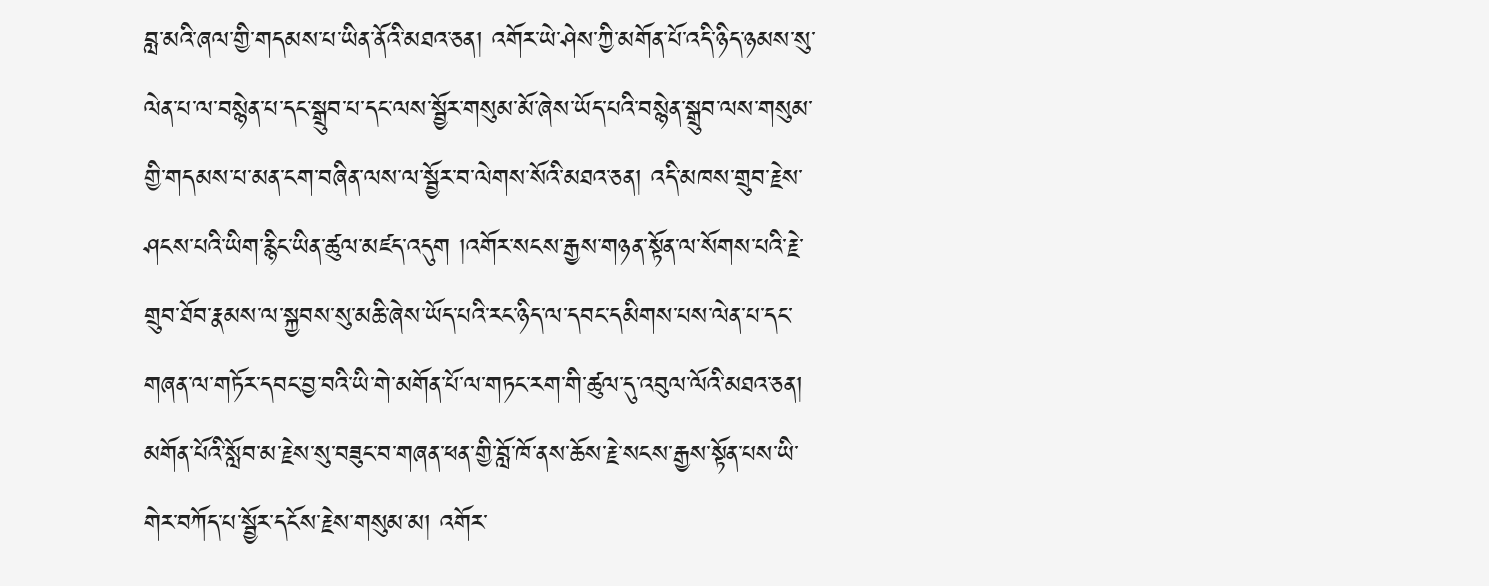བླ་མའི་ཞལ་གྱི་གདམས་པ་ཡིན་ནོའི་མཐའ་ཅན། འགོར་ཡེ་ཤེས་ཀྱི་མགོན་པོ་འདི་ཉིད་ཉམས་སུ་ལེན་པ་ལ་བསྙེན་པ་དང་སྒྲུབ་པ་དང་ལས་སྦྱོར་གསུམ་མོ་ཞེས་ཡོད་པའི་བསྙེན་སྒྲུབ་ལས་གསུམ་གྱི་གདམས་པ་མན་ངག་བཞིན་ལས་ལ་སྦྱོར་བ་ལེགས་སོའི་མཐའ་ཅན། འདི་མཁས་གྲུབ་རྗེས་ཤངས་པའི་ཡིག་རྙིང་ཡིན་ཚུལ་མཛད་འདུག །འགོར་སངས་རྒྱས་གཉན་སྟོན་ལ་སོགས་པའི་རྗེ་གྲུབ་ཐོབ་རྣམས་ལ་སྐྱབས་སུ་མཆི་ཞེས་ཡོད་པའི་རང་ཉིད་ལ་དབང་དམིགས་པས་ལེན་པ་དང་གཞན་ལ་གཏོར་དབང་བྱ་བའི་ཡི་གེ་མགོན་པོ་ལ་གཏང་རག་གི་ཚུལ་དུ་འབུལ་ལོའི་མཐའ་ཅན། མགོན་པོའི་སློབ་མ་རྗེས་སུ་བཟུང་བ་གཞན་ཕན་གྱི་བློ་ཁོ་ནས་ཆོས་རྗེ་སངས་རྒྱས་སྟོན་པས་ཡི་གེར་བཀོད་པ་སྦྱོར་དངོས་རྗེས་གསུམ་མ། འགོར་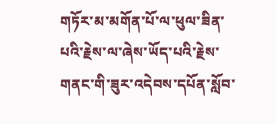གཏོར་མ་མགོན་པོ་ལ་ཕུལ་ཟིན་པའི་རྗེས་ལ་ཞེས་ཡོད་པའི་རྗེས་གནང་གི་ཟུར་འདེབས་དཔོན་སློབ་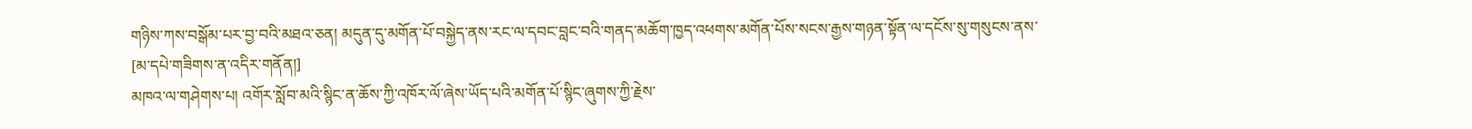གཉིས་ཀས་བསྒོམ་པར་བྱ་བའི་མཐའ་ཅན། མདུན་དུ་མགོན་པོ་བསྐྱེད་ནས་རང་ལ་དབང་བླང་བའི་གནད་མཆོག་ཁྱད་འཕགས་མགོན་པོས་སངས་རྒྱས་གཉན་སྟོན་ལ་དངོས་སུ་གསུངས་ནས་
[མ་དཔེ་གཟིགས་ན་འདིར་གནོན།]
མཁའ་ལ་གཤེགས་པ། འགོར་སློབ་མའི་སྙིང་ན་ཆོས་ཀྱི་འཁོར་ལོ་ཞེས་ཡོད་པའི་མགོན་པོ་སྙིང་ཞུགས་ཀྱི་རྗེས་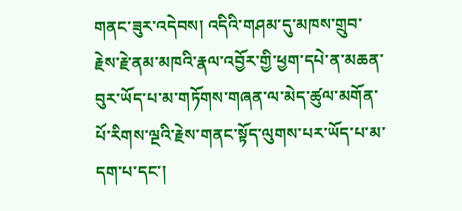གནང་ཟུར་འདེབས། འདིའི་གཤམ་དུ་མཁས་གྲུབ་རྗེས་རྗེ་ནམ་མཁའི་རྣལ་འབྱོར་གྱི་ཕྱག་དཔེ་ན་མཆན་བུར་ཡོད་པ་མ་གཏོགས་གཞན་ལ་མེད་ཚུལ་མགོན་པོ་རིགས་ལྔའི་རྗེས་གནང་སྟོད་ལུགས་པར་ཡོད་པ་མ་དག་པ་དང་།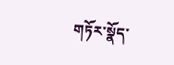གཏོར་སྣོད་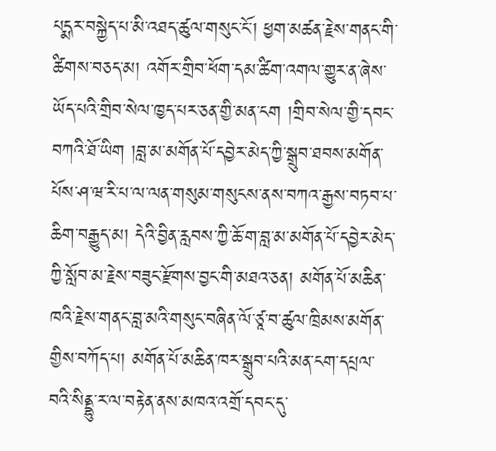པདྨར་བསྐྱེད་པ་མི་འཐད་ཚུལ་གསུང་ངོ་། ཕྱག་མཚན་རྗེས་གནང་གི་ཚིགས་བཅད་མ། འགོར་གྲིབ་ཕོག་དམ་ཚིག་འགལ་གྱུར་ན་ཞེས་ཡོད་པའི་གྲིབ་སེལ་ཁྱད་པར་ཅན་གྱི་མན་ངག །གྲིབ་སེལ་གྱི་དབང་བཀའི་ཐོ་ཡིག །བླ་མ་མགོན་པོ་དབྱེར་མེད་ཀྱི་སྒྲུབ་ཐབས་མགོན་པོས་ཤ་ཝ་རི་པ་ལ་ལན་གསུམ་གསུངས་ནས་བཀའ་རྒྱས་བཏབ་པ་ཆིག་བརྒྱུད་མ། དེའི་བྱིན་རླབས་ཀྱི་ཆོ་ག་བླ་མ་མགོན་པོ་དབྱེར་མེད་ཀྱི་སློབ་མ་རྗེས་བཟུང་རྫོགས་བྱང་གི་མཐའ་ཅན། མགོན་པོ་མཆིན་ཁའི་རྗེས་གནང་བླ་མའི་གསུང་བཞིན་ལོ་ཙཱ་བ་ཚུལ་ཁྲིམས་མགོན་གྱིས་བཀོད་པ། མགོན་པོ་མཆིན་ཁར་སྒྲུབ་པའི་མན་ངག་དཔྲལ་བའི་སིནྡྷུ་ར་ལ་བརྟེན་ནས་མཁའ་འགྲོ་དབང་དུ་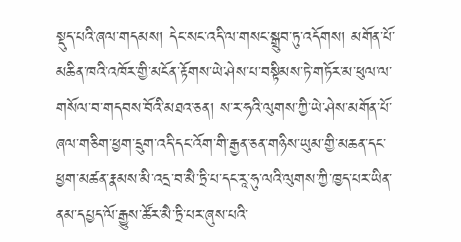སྡུད་པའི་ཞལ་གདམས། དེང་སང་འདི་ལ་གསང་སྒྲུབ་ཏུ་འདོགས། མགོན་པོ་མཆིན་ཁའི་འཁོར་གྱི་མངོན་རྟོགས་ཡེ་ཤེས་པ་བསྟིམས་ཏེ་གཏོར་མ་ཕུལ་ལ་གསོལ་བ་གདབས་བོའི་མཐའ་ཅན། ས་ར་ཧའི་ལུགས་ཀྱི་ཡེ་ཤེས་མགོན་པོ་ཞལ་གཅིག་ཕྱག་དྲུག་འདི་དང་འོག་གི་རྒྱན་ཅན་གཉིས་ཡུམ་གྱི་མཆན་དང་ཕྱག་མཚན་རྣམས་མི་འདྲ་བ་མཻ་ཏྲི་པ་དང་རཱ་ཧུ་ལའི་ལུགས་ཀྱི་ཁྱད་པར་ཡིན་ནམ་དཔྱད་ལོ་རྒྱུས་ཚོར་མཻ་ཏྲི་པར་ཞུས་པའི་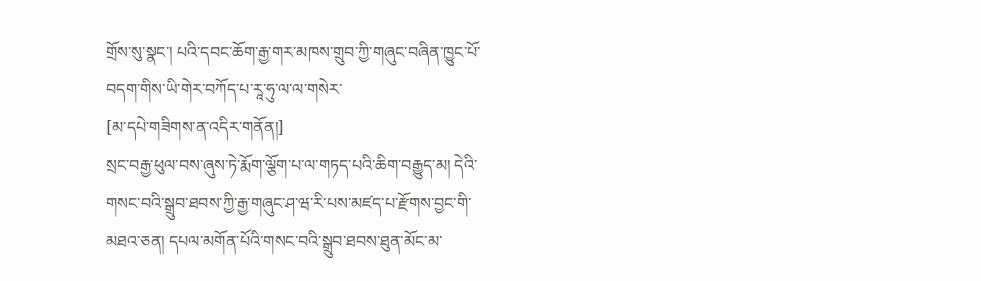གྲོས་སུ་སྣང་། པའི་དབང་ཆོག་རྒྱ་གར་མཁས་གྲུབ་ཀྱི་གཞུང་བཞིན་ཁྱུང་པོ་བདག་གིས་ཡི་གེར་བཀོད་པ་རཱ་ཧུ་ལ་ལ་གསེར་
[མ་དཔེ་གཟིགས་ན་འདིར་གནོན།]
སྲང་བརྒྱ་ཕུལ་བས་ཞུས་ཏེ་རྨོག་ལྕོག་པ་ལ་གཏད་པའི་ཆིག་བརྒྱུད་མ། དེའི་གསང་བའི་སྒྲུབ་ཐབས་ཀྱི་རྒྱ་གཞུང་ཤ་ཝ་རི་པས་མཛད་པ་རྫོགས་བྱང་གི་མཐའ་ཅན། དཔལ་མགོན་པོའི་གསང་བའི་སྒྲུབ་ཐབས་ཐུན་མོང་མ་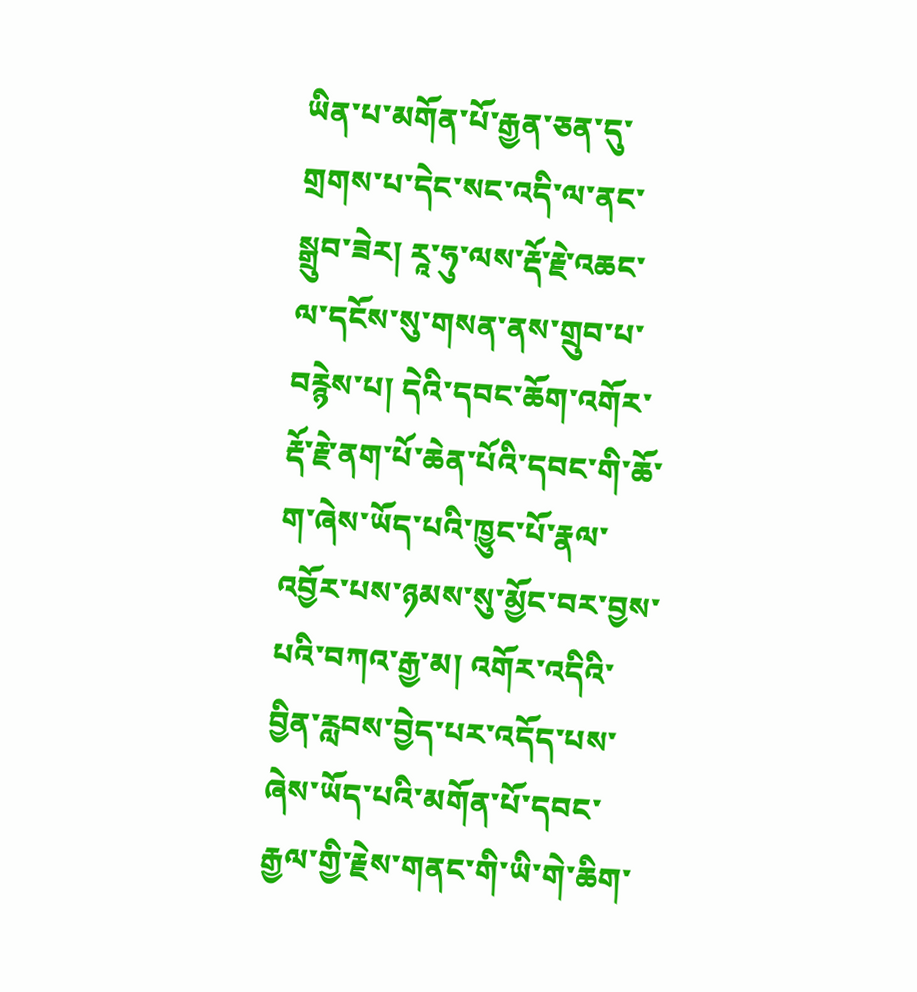ཡིན་པ་མགོན་པོ་རྒྱན་ཅན་དུ་གྲགས་པ་དེང་སང་འདི་ལ་ནང་སྒྲུབ་ཟེར། རཱ་ཧུ་ལས་རྡོ་རྗེ་འཆང་ལ་དངོས་སུ་གསན་ནས་གྲུབ་པ་བརྙེས་པ། དེའི་དབང་ཆོག་འགོར་རྡོ་རྗེ་ནག་པོ་ཆེན་པོའི་དབང་གི་ཆོ་ག་ཞེས་ཡོད་པའི་ཁྱུང་པོ་རྣལ་འབྱོར་པས་ཉམས་སུ་མྱོང་བར་བྱས་པའི་བཀའ་རྒྱ་མ། འགོར་འདིའི་བྱིན་རླབས་བྱེད་པར་འདོད་པས་ཞེས་ཡོད་པའི་མགོན་པོ་དབང་རྒྱལ་གྱི་རྗེས་གནང་གི་ཡི་གེ་ཆིག་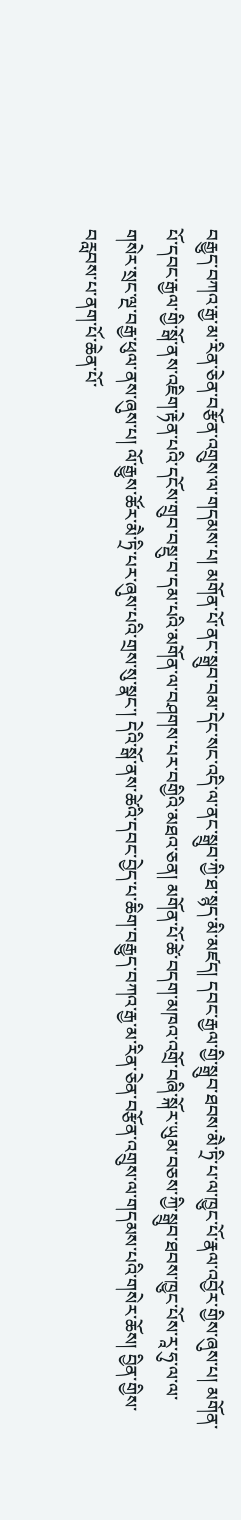བརྒྱུད་བཀའ་རྒྱ་མ་རིན་ཅེན་བརྩོན་འགྲུས་ལ་གདམས་པ། མགོན་པོ་ནང་སྒྲུབ་བམ་དེང་སང་འདི་ལ་ནང་སྒྲུབ་ཀྱི་ཐ་སྙད་མི་མཛད། དབང་རྒྱལ་གྱི་སྒྲུབ་ཐབས་མཻ་ཏྲི་པ་ལ་ཁྱུང་པོ་རྣལ་འབྱོར་གྱིས་ཞུས་པ། མགོན་པོ་དབང་རྒྱལ་གྱི་སྒོ་ནས་འཇིག་རྟེན་པའི་དངོས་གྲུབ་བསྡུ་བ་དམ་པའི་མགོན་ལ་བཤགས་པར་བགྱིའི་མཐའ་ཅན། མགོན་པོ་ཚེ་བདག་མཁའ་འགྲོ་བཞི་སྐོར་ཡུམ་བཅས་ཀྱི་སྒྲུབ་ཐབས་ཁྱུང་པོས་རཱ་ཧུ་ལ་ལ་གསེར་སྲང་ལྔ་བརྒྱ་ཕུལ་ནས་ཞུས་པ། ལོ་རྒྱུས་ཚོར་མཻ་ཏྲི་པར་ཞུས་པའི་གྲས་སུ་སྣང་། དེའི་སྒོ་ནས་ཚེའི་དབང་བྱེད་པ་ཆིག་བརྒྱུད་བཀའ་རྒྱ་མ་རིན་ཅེན་བརྩོན་འགྲུས་ལ་གདམས་པའི་གསེར་ཆོས། བྱིན་གྱིས་བརླབས་པ་ནག་པོ་ཆེན་པོ་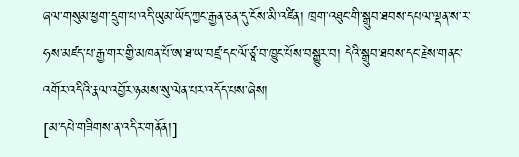ཞལ་གསུམ་ཕྱག་དྲུག་པ་འདི་ཡུམ་ཡོད་ཀྱང་རྒྱན་ཅན་དུ་ངོས་མི་འཛིན། ཁྲག་འཐུང་གི་སྒྲུབ་ཐབས་དཔལ་ལྡན་ས་ར་ཧས་མཛད་པ་རྒྱ་གར་གྱི་མཁན་པོ་ཨ་ཐ་ཡ་བཛྲ་དང་ལོ་ཙཱ་བ་ཁྱུང་པོས་བསྒྱུར་བ། དེའི་སྒྲུབ་ཐབས་དང་རྗེས་གནང་འགོར་འདིའི་རྣལ་འབྱོར་ཉམས་སུ་ལེན་པར་འདོད་པས་ཞེས།
[མ་དཔེ་གཟིགས་ན་འདིར་གནོན།]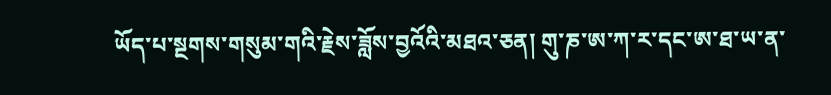ཡོད་པ་སྔགས་གསུམ་གའི་རྗེས་ཟློས་བྱའོའི་མཐའ་ཅན། གུ་ཎ་ཨ་ཀ་ར་དང་ཨ་ཐ་ཡ་ན་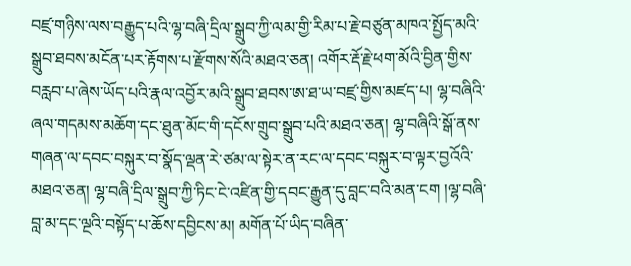བཛྲ་གཉིས་ལས་བརྒྱུད་པའི་ལྷ་བཞི་དྲིལ་སྒྲུབ་ཀྱི་ལམ་གྱི་རིམ་པ་རྗེ་བཙུན་མཁའ་སྤྱོད་མའི་སྒྲུབ་ཐབས་མངོན་པར་རྟོགས་པ་རྫོགས་སོའི་མཐའ་ཅན། འགོར་རྡོ་རྗེ་ཕག་མོའི་བྱིན་གྱིས་བརླབ་པ་ཞེས་ཡོད་པའི་རྣལ་འབྱོར་མའི་སྒྲུབ་ཐབས་ཨ་ཐ་ཡ་བཛྲ་གྱིས་མཛད་པ། ལྷ་བཞིའི་ཞལ་གདམས་མཆོག་དང་ཐུན་མོང་གི་དངོས་གྲུབ་སྒྲུབ་པའི་མཐའ་ཅན། ལྷ་བཞིའི་སྒོ་ནས་གཞན་ལ་དབང་བསྐུར་བ་སྣོད་ལྡན་རེ་ཙམ་ལ་སྟེར་ན་རང་ལ་དབང་བསྐུར་བ་ལྟར་བྱའོའི་མཐའ་ཅན། ལྷ་བཞི་དྲིལ་སྒྲུབ་ཀྱི་ཏིང་ངེ་འཛིན་གྱི་དབང་རྒྱུན་དུ་བླང་བའི་མན་ངག །ལྷ་བཞི་བླ་མ་དང་ལྔའི་བསྟོད་པ་ཆོས་དབྱིངས་མ། མགོན་པོ་ཡིད་བཞིན་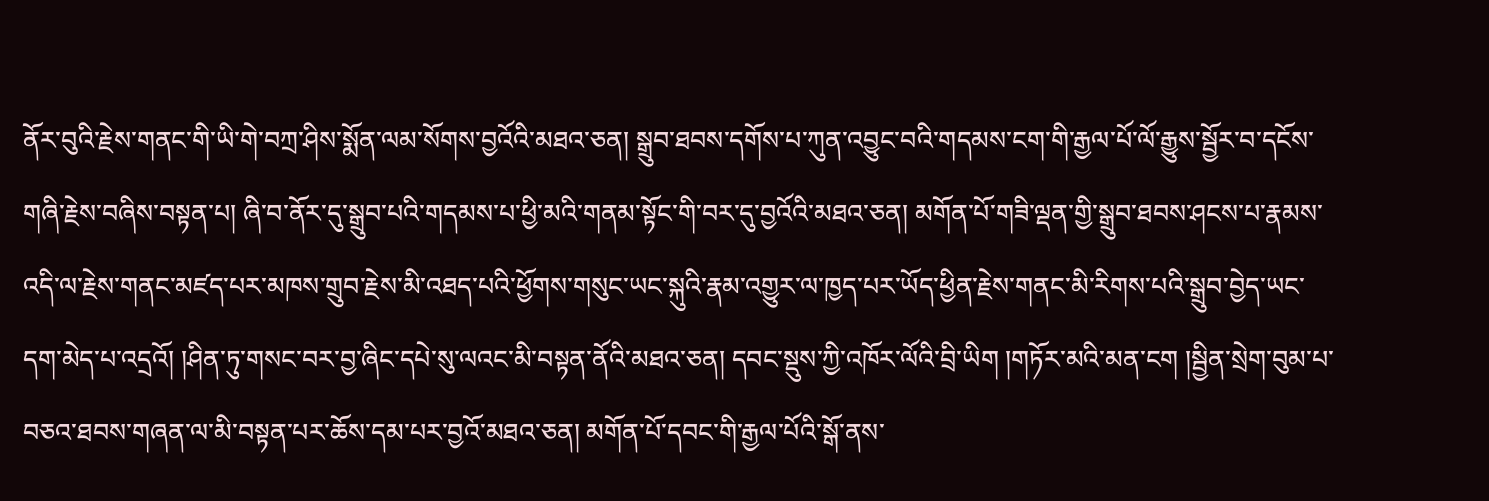ནོར་བུའི་རྗེས་གནང་གི་ཡི་གེ་བཀྲ་ཤིས་སྨོན་ལམ་སོགས་བྱའོའི་མཐའ་ཅན། སྒྲུབ་ཐབས་དགོས་པ་ཀུན་འབྱུང་བའི་གདམས་ངག་གི་རྒྱལ་པོ་ལོ་རྒྱུས་སྦྱོར་བ་དངོས་གཞི་རྗེས་བཞིས་བསྟན་པ། ཞི་བ་ནོར་དུ་སྒྲུབ་པའི་གདམས་པ་ཕྱི་མའི་གནམ་སྟོང་གི་བར་དུ་བྱའོའི་མཐའ་ཅན། མགོན་པོ་གཟི་ལྡན་གྱི་སྒྲུབ་ཐབས་ཤངས་པ་རྣམས་འདི་ལ་རྗེས་གནང་མཛད་པར་མཁས་གྲུབ་རྗེས་མི་འཐད་པའི་ཕྱོགས་གསུང་ཡང་སྐུའི་རྣམ་འགྱུར་ལ་ཁྱད་པར་ཡོད་ཕྱིན་རྗེས་གནང་མི་རིགས་པའི་སྒྲུབ་བྱེད་ཡང་དག་མེད་པ་འདྲའོ། །ཤིན་ཏུ་གསང་བར་བྱ་ཞིང་དཔེ་སུ་ལའང་མི་བསྟན་ནོའི་མཐའ་ཅན། དབང་སྡུས་ཀྱི་འཁོར་ལོའི་བྲི་ཡིག །གཏོར་མའི་མན་ངག །སྦྱིན་སྲེག་བུམ་པ་བཅའ་ཐབས་གཞན་ལ་མི་བསྟན་པར་ཆོས་དམ་པར་བྱའོ་མཐའ་ཅན། མགོན་པོ་དབང་གི་རྒྱལ་པོའི་སྒོ་ནས་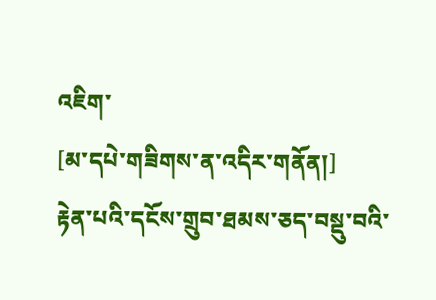འཇིག་
[མ་དཔེ་གཟིགས་ན་འདིར་གནོན།]
རྟེན་པའི་དངོས་གྲུབ་ཐམས་ཅད་བསྡུ་བའི་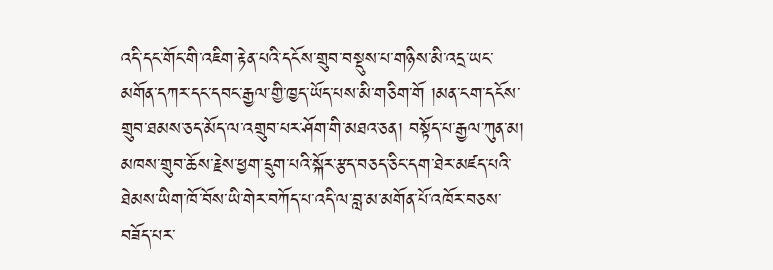འདི་དང་གོང་གི་འཇིག་རྟེན་པའི་དངོས་གྲུབ་བསྡུས་པ་གཉིས་མི་འདྲ་ཡང་མགོན་དཀར་དང་དབང་རྒྱལ་གྱི་ཁྱད་ཡོད་པས་མི་གཅིག་གོ །མན་ངག་དངོས་གྲུབ་ཐམས་ཅད་མོད་ལ་འགྲུབ་པར་ཤོག་གི་མཐའ་ཅན། བསྟོད་པ་རྒྱལ་ཀུན་མ། མཁས་གྲུབ་ཆོས་རྗེས་ཕྱག་དྲུག་པའི་སྐོར་རྩད་བཅད་ཅིང་དག་ཐེར་མཛད་པའི་ཐེམས་ཡིག་ཁོ་བོས་ཡི་གེར་བཀོད་པ་འདི་ལ་བླ་མ་མགོན་པོ་འཁོར་བཅས་བཟོད་པར་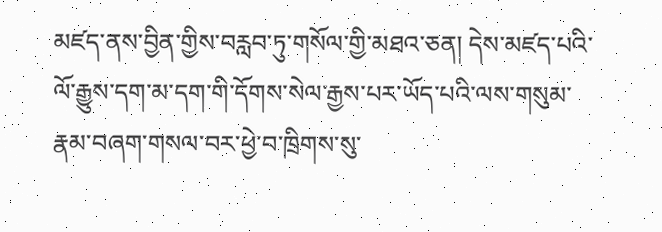མཛད་ནས་བྱིན་གྱིས་བརླབ་ཏུ་གསོལ་གྱི་མཐའ་ཅན། དེས་མཛད་པའི་ལོ་རྒྱུས་དག་མ་དག་གི་དོགས་སེལ་རྒྱས་པར་ཡོད་པའི་ལས་གསུམ་རྣམ་བཞག་གསལ་བར་ཕྱེ་བ་ཁྲིགས་སུ་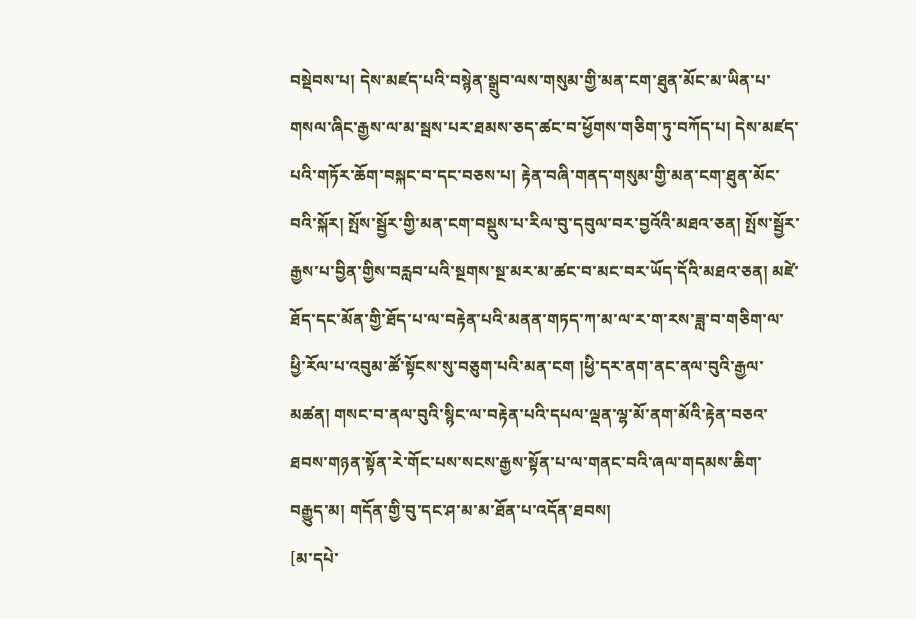བསྡེབས་པ། དེས་མཛད་པའི་བསྙེན་སྒྲུབ་ལས་གསུམ་གྱི་མན་ངག་ཐུན་མོང་མ་ཡིན་པ་གསལ་ཞིང་རྒྱས་ལ་མ་སྦས་པར་ཐམས་ཅད་ཚང་བ་ཕྱོགས་གཅིག་ཏུ་བཀོད་པ། དེས་མཛད་པའི་གཏོར་ཆོག་བསྐང་བ་དང་བཅས་པ། རྟེན་བཞི་གནད་གསུམ་གྱི་མན་ངག་ཐུན་མོང་བའི་སྐོར། སྤོས་སྦྱོར་གྱི་མན་ངག་བསྡུས་པ་རིལ་བུ་དབུལ་བར་བྱའོའི་མཐའ་ཅན། སྤོས་སྦྱོར་རྒྱས་པ་བྱིན་གྱིས་བརླབ་པའི་སྔགས་སྔ་མར་མ་ཚང་བ་མང་བར་ཡོད་དོའི་མཐའ་ཅན། མཛེ་ཐོད་དང་མོན་གྱི་ཐོད་པ་ལ་བརྟེན་པའི་མནན་གཏད་ཀ་མ་ལ་ར་ག་རས་ཟླ་བ་གཅིག་ལ་ཕྱི་རོལ་པ་འབུམ་ཚོ་སྟོངས་སུ་བཅུག་པའི་མན་ངག །ཕྱི་དར་ནག་ནང་ནལ་བུའི་རྒྱལ་མཚན། གསང་བ་ནལ་བུའི་སྙིང་ལ་བརྟེན་པའི་དཔལ་ལྡན་ལྷ་མོ་ནག་མོའི་རྟེན་བཅའ་ཐབས་གཉན་སྟོན་རེ་གོང་པས་སངས་རྒྱས་སྟོན་པ་ལ་གནང་བའི་ཞལ་གདམས་ཆིག་བརྒྱུད་མ། གདོན་གྱི་བུ་དང་ཤ་མ་མ་ཐོན་པ་འདོན་ཐབས།
[མ་དཔེ་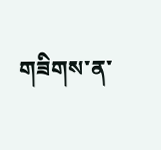གཟིགས་ན་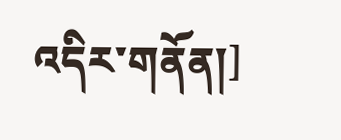འདིར་གནོན།]